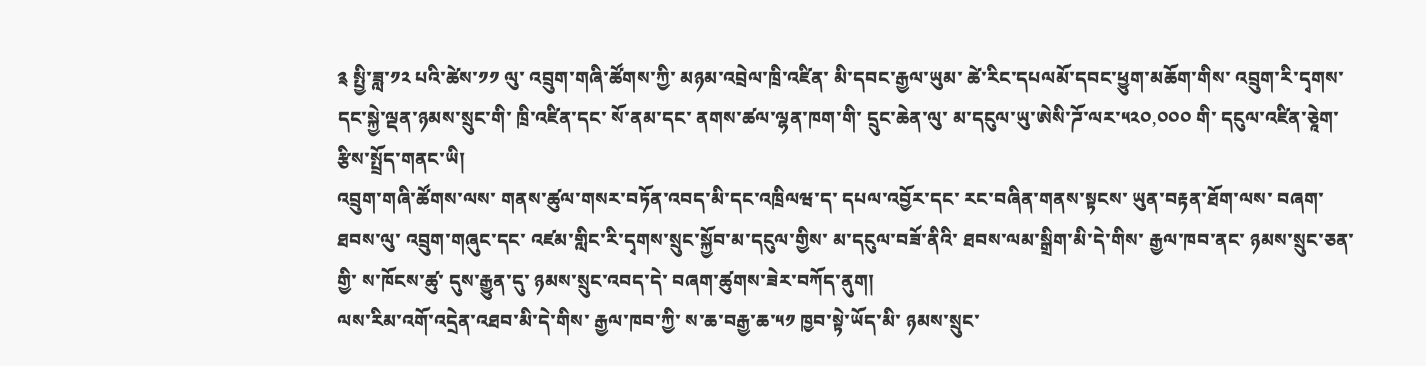༉ སྤྱི་ཟླ་༡༢ པའི་ཚེས་༡༡ ལུ་ འབྲུག་གཞི་ཚོགས་ཀྱི་ མཉམ་འབྲེལ་ཁྲི་འཛིན་ མི་དབང་རྒྱལ་ཡུམ་ ཚེ་རིང་དཔལམོ་དབང་ཕྱུག་མཆོག་གིས་ འབྲུག་རི་དྭགས་དང་སྐྱེ་ལྡན་ཉམས་སྲུང་གི་ ཁྲི་འཛིན་དང་ སོ་ནམ་དང་ ནགས་ཚལ་ལྷན་ཁག་གི་ དྲུང་ཆེན་ལུ་ མ་དངུལ་ཡུ་ཨེསི་ཌོ་ལར་༥༢༠,༠༠༠ གི་ དངུལ་འཛིན་ཅཱེག་ རྩིས་སྤྲོད་གནང་ཡི།
འབྲུག་གཞི་ཚོགས་ལས་ གནས་ཚུལ་གསར་བཏོན་འབད་མི་དང་འཁྲིལཝ་ད་ དཔལ་འབྱོར་དང་ རང་བཞིན་གནས་སྟངས་ ཡུན་བརྟན་ཐོག་ལས་ བཞག་ཐབས་ལུ་ འབྲུག་གཞུང་དང་ འཛམ་གླིང་རི་དྭགས་སྲུང་སྐྱོབ་མ་དངུལ་གྱིས་ མ་དངུལ་བཟོ་ནིའི་ ཐབས་ལམ་སྒྲིག་མི་དེ་གིས་ རྒྱལ་ཁབ་ནང་ ཉམས་སྲུང་ཅན་གྱི་ ས་ཁོངས་ཚུ་ དུས་རྒྱུན་དུ་ ཉམས་སྲུང་འབད་དེ་ བཞག་ཚུགས་ཟེར་བཀོད་ནུག།
ལས་རིམ་འགོ་འདྲེན་འཐབ་མི་དེ་གིས་ རྒྱལ་ཁབ་ཀྱི་ ས་ཆ་བརྒྱ་ཆ་༥༡ ཁྱབ་སྟེ་ཡོད་མི་ ཉམས་སྲུང་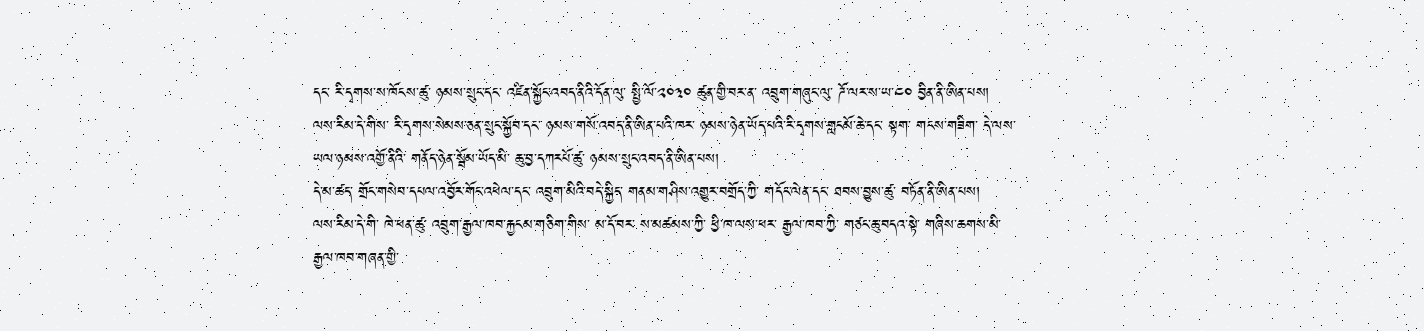དང་ རི་དྭགས་ས་ཁོངས་ཚུ་ ཉམས་སྲུང་དང་ འཛིན་སྐྱོང་འབད་ནིའི་དོན་ལུ་ སྤྱི་ལོ་༢༠༣༠ ཚུན་གྱི་བར་ན་ འབྲུག་གཞུང་ལུ་ ཌོ་ལར་ས་ཡ་༤༠ བྱིན་ནི་ཨིན་པས།
ལས་རིམ་དེ་གིས་ རི་དྭགས་སེམས་ཅན་སྲུང་སྐྱོབ་དང་ ཉམས་གསོ་འབད་ནི་ཨིན་པའི་ཁར་ ཉམས་ཉེན་ཡོད་པའི་རི་དྭགས་གླངམོ་ཆེ་དང་ སྟག་ གངས་གཟིག་ དེ་ལས་ ཡལ་ཉམས་འགྱོ་ནིའི་ གནོད་ཉེན་སྦོམ་ཡོད་མི་ ཆུ་བྱ་དཀརཔོ་ཚུ་ ཉམས་སྲུང་འབད་ནི་ཨིན་པས།
དེ་མ་ཚད་ གྲོང་གསེབ་དཔལ་འབྱོར་གོང་འཕེལ་དང་ འབྲུག་མིའི་བདེ་སྐྱིད་ གནམ་གཤིས་འགྱུར་བགྲོད་ཀྱི་ གདོང་ལེན་དང་ ཐབས་བྱུས་ཚུ་ བཏོན་ནི་ཨིན་པས།
ལས་རིམ་དེ་གི་ ཁེ་ཕན་ཚུ་ འབྲུག་རྒྱལ་ཁབ་རྐྱངམ་གཅིག་གིས་ མ་དོ་བར་ ས་མཚམས་ཀྱི་ ཕྱི་ཁ་ལས་ཕར་ རྒྱལ་ཁབ་ཀྱི་ གཙང་ཆུ་བདའ་སྟེ་ གཞིས་ཆགས་མི་ རྒྱལ་ཁབ་གཞན་གྱི་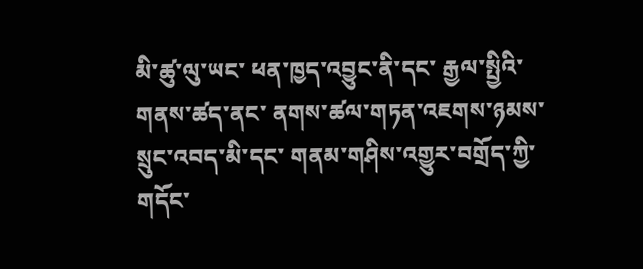མི་ཚུ་ལུ་ཡང་ ཕན་ཁྱད་འབྱུང་ནི་དང་ རྒྱལ་སྤྱིའི་གནས་ཚད་ནང་ ནགས་ཚལ་གཏན་འཇགས་ཉམས་སྲུང་འབད་མི་དང་ གནམ་གཤིས་འགྱུར་བགྲོད་ཀྱི་གདོང་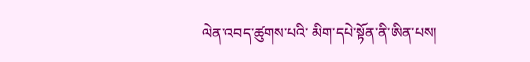ལེན་འབད་ཚུགས་པའི་ མིག་དཔེ་སྟོན་ནི་ཨིན་པས།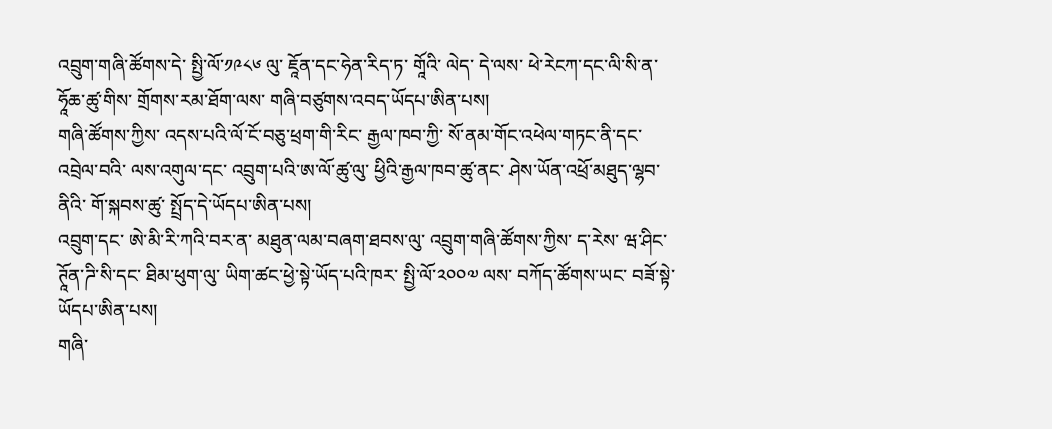འབྲུག་གཞི་ཚོགས་དེ་ སྤྱི་ལོ་༡༩༨༦ ལུ་ ཇཱོན་དང་ཧེན་རིད་ཏ་ གཱོའི་ ལེད་ དེ་ལས་ ཕེ་རེངཀ་དང་ལི་སི་ན་ ཧཱོཆ་ཚུ་གིས་ གྲོགས་རམ་ཐོག་ལས་ གཞི་བཙུགས་འབད་ཡོདཔ་ཨིན་པས།
གཞི་ཚོགས་ཀྱིས་ འདས་པའི་ལོ་ངོ་བཅུ་ཕྲག་གི་རིང་ རྒྱལ་ཁབ་ཀྱི་ སོ་ནམ་གོང་འཕེལ་གཏང་ནི་དང་འབྲེལ་བའི་ ལས་འགུལ་དང་ འབྲུག་པའི་ཨ་ལོ་ཚུ་ལུ་ ཕྱིའི་རྒྱལ་ཁབ་ཚུ་ནང་ ཤེས་ཡོན་འཕྲོ་མཐུད་ལྷབ་ནིའི་ གོ་སྐབས་ཚུ་ སྤྲོད་དེ་ཡོདཔ་ཨིན་པས།
འབྲུག་དང་ ཨེ་མི་རི་ཀའི་བར་ན་ མཐུན་ལམ་བཞག་ཐབས་ལུ་ འབྲུག་གཞི་ཚོགས་ཀྱིས་ ད་རེས་ ཝ་ཤིང་ཊཱོན་ཌི་སི་དང་ ཐིམ་ཕུག་ལུ་ ཡིག་ཚང་ཕྱེ་སྟེ་ཡོད་པའི་ཁར་ སྤྱི་ལོ་༢༠༠༧ ལས་ བཀོད་ཚོགས་ཡང་ བཟོ་སྟེ་ཡོདཔ་ཨིན་པས།
གཞི་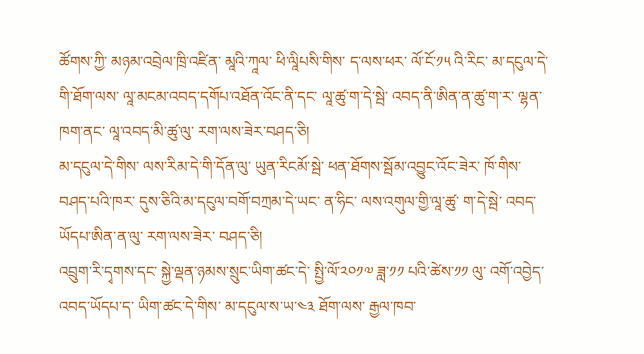ཚོགས་ཀྱི་ མཉམ་འབྲེལ་ཁྲི་འཛིན་ མཱའི་ཀཱལ་ ཕི་ལཱིཔསི་གིས་ ད་ལས་ཕར་ ལོ་ངོ་༡༥ འི་རིང་ མ་དངུལ་དེ་གི་ཐོག་ལས་ ལཱ་མངམ་འབད་དགོཔ་འཐོན་འོང་ནི་དང་ ལཱ་ཚུ་ག་དེ་སྦེ་ འབད་ནི་ཨིན་ན་ཚུ་ག་ར་ ལྷན་ཁག་ནང་ ལཱ་འབད་མི་ཚུ་ལུ་ རག་ལས་ཟེར་བཤད་ཅི།
མ་དངུལ་དེ་གིས་ ལས་རིམ་དེ་གི་དོན་ལུ་ ཡུན་རིངམོ་སྦེ་ ཕན་ཐོགས་སྦོམ་འབྱུང་འོང་ཟེར་ ཁོ་གིས་ བཤད་པའི་ཁར་ དུས་ཅིའི་མ་དངུལ་བགོ་བཀྲམ་དེ་ཡང་ ན་ཧིང་ ལས་འགུལ་གྱི་ལཱ་ཚུ་ ག་དེ་སྦེ་ འབད་ཡོདཔ་ཨིན་ན་ལུ་ རག་ལས་ཟེར་ བཤད་ཅི།
འབྲུག་རི་དྭགས་དང་ སྐྱེ་ལྡན་ཉམས་སྲུང་ཡིག་ཚང་དེ་ སྤྱི་ལོ་༢༠༡༧ ཟླ་༡༡ པའི་ཚེས་༡༡ ལུ་ འགོ་འབྱེད་འབད་ཡོདཔ་ད་ ཡིག་ཚང་དེ་གིས་ མ་དངུལ་ས་ཡ་༤༣ ཐོག་ལས་ རྒྱལ་ཁབ་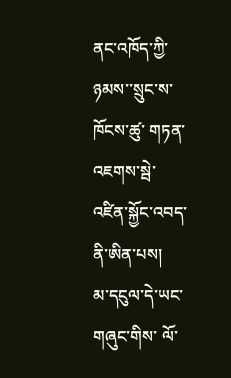ནང་འཁོད་ཀྱི་ ཉམས་་སྲུང་ས་ཁོངས་ཚུ་ གཏན་འཇགས་སྦེ་ འཛིན་སྐྱོང་འབད་ནི་ཨིན་པས།
མ་དངུལ་དེ་ཡང་ གཞུང་གིས་ ལོ་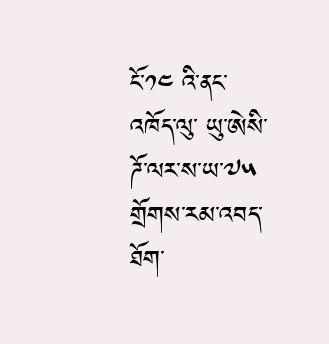ངོ་༡༤ འི་ནང་འཁོད་ལུ་ ཡུ་ཨེསི་ཌོ་ལར་ས་ཡ་༧༥ གྲོགས་རམ་འབད་ཐོག་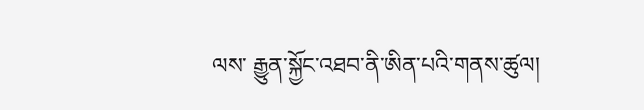ལས་ རྒྱུན་སྐྱོང་འཐབ་ནི་ཨིན་པའི་གནས་ཚུལ།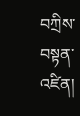བཀྲིས་བསྟན་འཛིན།